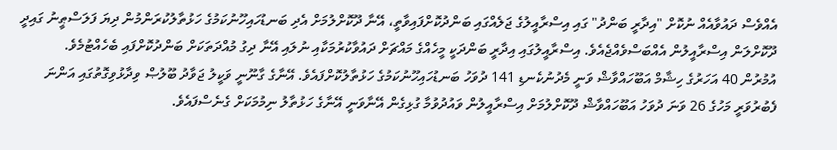އެއްވެސް ދައުވާއެއް ނުކޮށް "އިދާރީ ބަންދު" ގައި އިސްރާއީލުގެ ޖަލެއްގައި ބަންދުކޮށްފައިވާތީ، އޭނާ ދޫކޮށްލުމަށް އެދި ބަނޑުހައިހޫނުކަމުގެ ހަޅުތާލުކުރަންމުން ދިޔަ ފަލަސްޠީނު ގައިދީ ދޫކޮށްލަން އިސްރާއީލުން އެއްބަސްވެއްޖެއެވެ. އިސްރާއީލުގައި އިދާރީ ބަންދަކީ މީހެއްގެ މައްޗަށް ދައުވާކުރުމަކާއި ނުލައި އޭނާ ދިގު މުއްދަތަކަށް ބަންދުކޮށްފައި ބެހެއްޓުމެވެ.
އުމުރުން 40 އަހަރުގެ ހިޝާމް އަބޫހައްވާޝް ވަނީ މެދުނުކެނޑި 141 ދުވަހު ބަނޑުހައިހޫނުކަމުގެ ހަޅުތާލުކޮށްފައެވެ. އޭނާގެ ގާނޫނީ ވަކީލު ޖަވާދު ބޫލުޞް ވިދާޅުވިގޮތުގައި އަންނަ ފެބުރުވަރީ މަހުގެ 26 ވަނަ ދުވަހު އަބޫހައްވާޝް ދޫކޮށްލުމަށް އިސްރާއީލުން ވައުދުވުމާ ގުޅިގެން އޭނާވަނީ އޭނާގެ ހަޅުތާލު ނިމުމަކަށް ގެނެސްފައެވެ.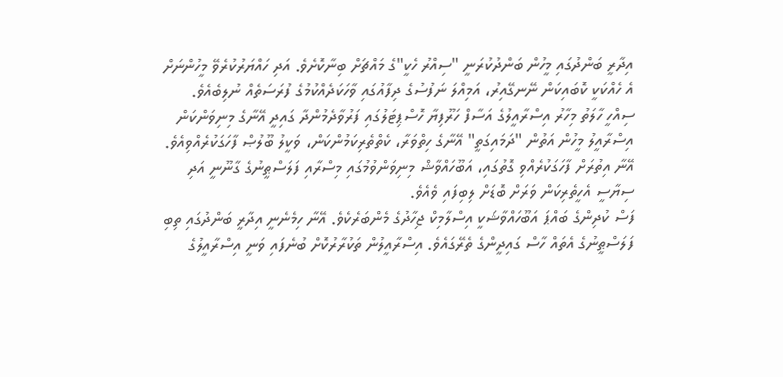އިދާރީ ބަންދުގައި މީހުން ބަންދުކުރަނީ "ސިއްރު ހެކީ"ގެ މައްޗަށް ބިނާކޮށެވެ. އަދި ހައްޔަރުކުރެވޭ މީހުންނަށް އެ ހެއްކަކީ ކޮބައިކަން ނޭނގޭއިރު، އަމިއްލަ ނަފުސުގެ ދިފާއުގައި ވާހަކަދެއްކުމުގެ ފުރަސަތެއް ނުލިބެއެވެ.
ސިއްހީ ހާލަތު މިހާރު އިސްރާއީލުގެ އަސާފް ހަރޫފިޔާ ހޮސްޕިޓަލުގައި ފަރުވާދެމުންދާ ގައިދީ އޭނާގެ މިނިވަންކަން އިސްރާއީލު މީހުން އަތުން "ދަމައިގަތީ" އޭނާގެ ހިތްވަރާ، ކެތްތެރިކަމުންކަން، ވަކީލު ބޫލުޞް ފާހަގަކުރެއްވިއެވެ. އޭނާ އިތުރަށް ފާހަގަކުރެއްވި ގޮތުގައި، އަބޫހައްވާޝް މިނިވަންވުމުގައި މިސްރާއި ފަލަސްޠީނުގެ ގާނޫނީ އަދި ސިޔާސީ އެހީތެރިކަން ވަރަށް ބޮޑަށް ލިބިފައި ވެއެވެ.
ފަސް ކުދިންގެ ބައްޕަ އަބޫހައްވާޝަކީ އިސްލާމިކް ޖިހާދުގެ މެންބަރެކެވެ. އޭނާ ހިމެނެނީ އިދާރީ ބަންދުގައި ތިބި ފަލަސްޠީނުގެ އެތައް ހާސް ގައިދީންގެ ތެރޭގައެވެ. އިސްރާއީލުން ތަކުރާރުކޮށް ބުނެފައި ވަނީ އިސްރާއީލުގެ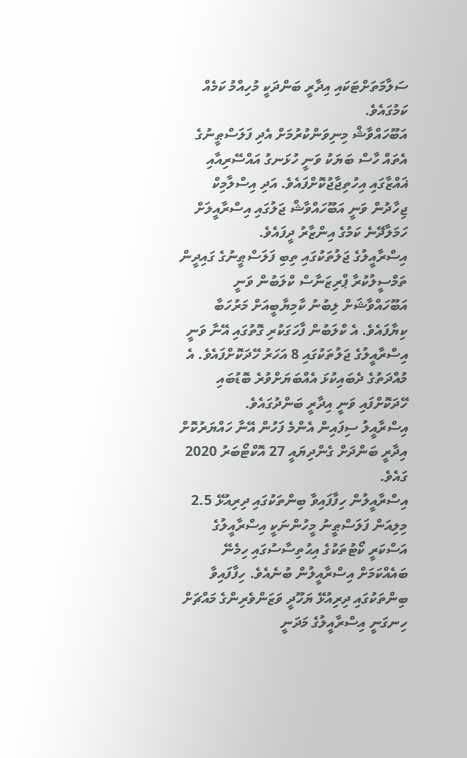ސަލާމަތަށްޓަކައި އިދާރީ ބަންދަކީ މުހިއްމު ކަމެއް ކަމުގައެވެ.
އަބޫހައްވާޝް މިނިވަންކުރުމަށް އެދި ފަލަސްޠީނުގެ އެތައް ހާސް ބަޔަކު ވަނީ ހުޅަނގު އައްސޭރިއާއި ޣައްޒާގައި އިހުތިޖާޖުކޮށްފައެވެ. އަދި އިސްލާމިކް ޖިހާދުން ވަނީ އަބޫހައްވާޝް ޖަލުގައި އިސްރާއީލަށް ހަމަލާދޭނެ ކަމުގެ އިންޒާރު ދީފައެވެ.
އިސްރާއީލުގެ ޖަލުތަކުގައި ތިބި ފަލަސްޠީނުގެ ގައިދީން ތަމްސީލުކުރާ ޕްރިޒަނާސް ކްލަބުން ވަނީ އަބޫހައްވާޝަށް ލިބުނު ކާމިޔާބީއަށް މަރުހަބާ ކިޔާފައެވެ. އެ ކްލަބުން ފާހަގަކުރި ގޮތުގައި އޭނާ ވަނީ އިސްރާއީލުގެ ޖަލުތަކުގައި 8 އަހަރު ހޭދަކޮށްފައެވެ. އެ މުއްދަތުގެ ދެބައިކުޅަ އެއްބަޔަށްވުރެ ބޮޑުބައި ހޭދަކޮށްފައި ވަނީ އިދާރީ ބަންދުގައެވެ.
އިސްރާއީލު ސިފައިން އެންމެ ފަހުން އޭނާ ހައްޔަރުކޮށް އިދާރީ ބަންދަށް ގެންދިޔައީ 27 އޮކްޓޯބަރު 2020 ގައެވެ.
އިސްރާއީލުން ހިފާފައިވާ ބިންތަކުގައި ދިރިއުޅޭ 2.5 މިލިއަން ފަލަސްޠީނު މީހުންނަކީ އިސްރާއީލުގެ އަސްކަރީ ކޯޓުތަކުގެ އިޙުތިސާސުގައި ހިމެނޭ ބައެއްކަމަށް އިސްރާއީލުން ބުނެއެވެ. ހިފާފައިވާ ބިންތަކުގައި ދިރިއުޅޭ ޔަހޫދީ ވަޒަންވެރިންގެ މައްޗަށް ހިނގަނީ އިސްރާއީލުގެ މަދަނީ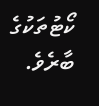ކޯޓުތަކުގެ ބާރެވެ.